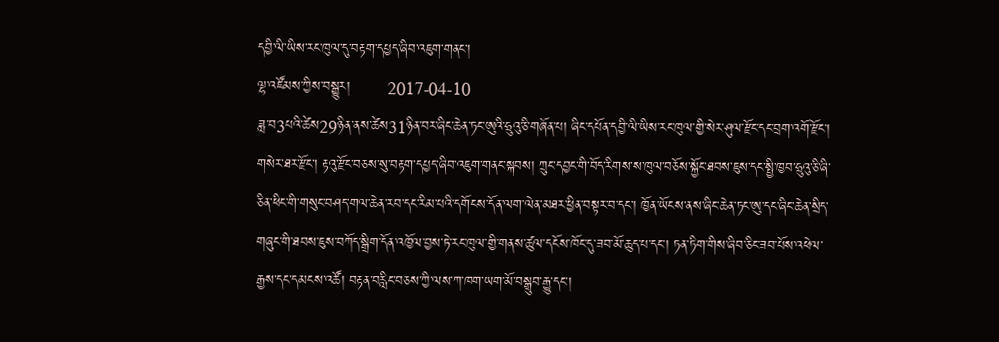དབྱི་ལི་ཡིས་རང་ཁུལ་དུ་བརྟག་དཔྱད་ཞིབ་འཇུག་གནང་།
ལྷ་འཛོམས་ཀྱིས་བསྒྱུར།        2017-04-10
ཟླ་བ3པའི་ཚེས29ཉིན་ནས་ཚེས31ཉིན་བར་ཞིང་ཆེན་ཏང་ཨུའི་ཧྲུའུ་ཅི་གཞོན་པ། ཞིང་དཔོན་དབྱི་ལི་ཡིས་རང་ཁུལ་གྱི་སེར་ཤུལ་རྫོང་དང་བྲག་འགོ་རྫོང་། གསེར་ཐར་རྫོང་། རྟའུ་རྫོང་བཅས་སུ་བརྟག་དཔྱད་ཞིབ་འཇུག་གནང་སྐབས། ཀྲུང་དབྱང་གི་བོད་རིགས་ས་ཁུལ་བཅོས་སྐྱོང་ཐབས་ཇུས་དང་སྤྱི་ཁྱབ་ཧྲུའུ་ཅི་ཞི་ཅིན་ཕིང་གི་གསུང་བཤད་གལ་ཆེན་རབ་དང་རིམ་པའི་དགོངས་དོན་ལག་ལེན་མཐར་ཕྱིན་བསྟར་བ་དང་། ཁྱོན་ཡོངས་ནས་ཞིང་ཆེན་ཏང་ཨུ་དང་ཞིང་ཆེན་སྲིད་གཞུང་གི་ཐབས་ཇུས་བཀོད་སྒྲིག་དོན་འཁྱོལ་བྱས་ཏེ་རང་ཁུལ་གྱི་གནས་ཚུལ་དངོས་ཁོང་དུ་ཟབ་མོ་ཆུད་པ་དང་། ཏན་ཏིག་གིས་ཞིབ་ཅིང་ཟབ་པོས་འཕེལ་རྒྱས་དང་དམངས་འཚོ། བརྟན་བརླིང་བཅས་ཀྱི་ལས་ཀ་ཁག་ཡག་མོ་བསྒྲུབ་རྒྱུ་དང་།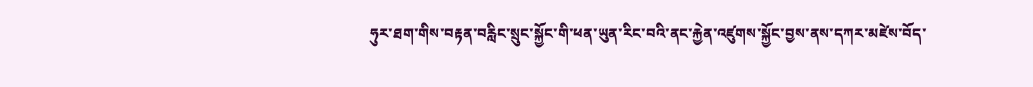ཧུར་ཐག་གིས་བརྟན་བརླིང་སྲུང་སྐྱོང་གི་ཕན་ཡུན་རིང་བའི་ནང་རྐྱེན་འཛུགས་སྐྱོང་བྱས་ནས་དཀར་མཛེས་བོད་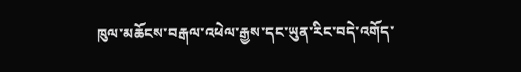ཁུལ་མཆོངས་བརྒལ་འཕེལ་རྒྱས་དང་ཡུན་རིང་བདེ་འགོད་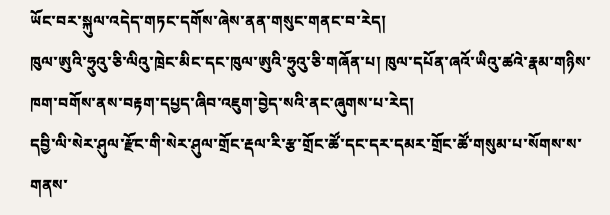ཡོང་བར་སྐུལ་འདེད་གཏང་དགོས་ཞེས་ནན་གསུང་གནང་བ་རེད།
ཁུལ་ཨུའི་ཧྲུའུ་ཅི་ལིའུ་ཁྲེང་མིང་དང་ཁུལ་ཨུའི་ཧྲུའུ་ཅི་གཞོན་པ། ཁུལ་དཔོན་ཞའོ་ཡིའུ་ཚའེ་རྣམ་གཉིས་ཁག་བགོས་ནས་བརྟག་དཔྱད་ཞིབ་འཇུག་བྱེད་སའི་ནང་ཞུགས་པ་རེད།
དབྱི་ལི་སེར་ཤུལ་རྫོང་གི་སེར་ཤུལ་གྲོང་རྡལ་རི་རྩ་གྲོང་ཚོ་དང་དར་དམར་གྲོང་ཚོ་གསུམ་པ་སོགས་ས་གནས་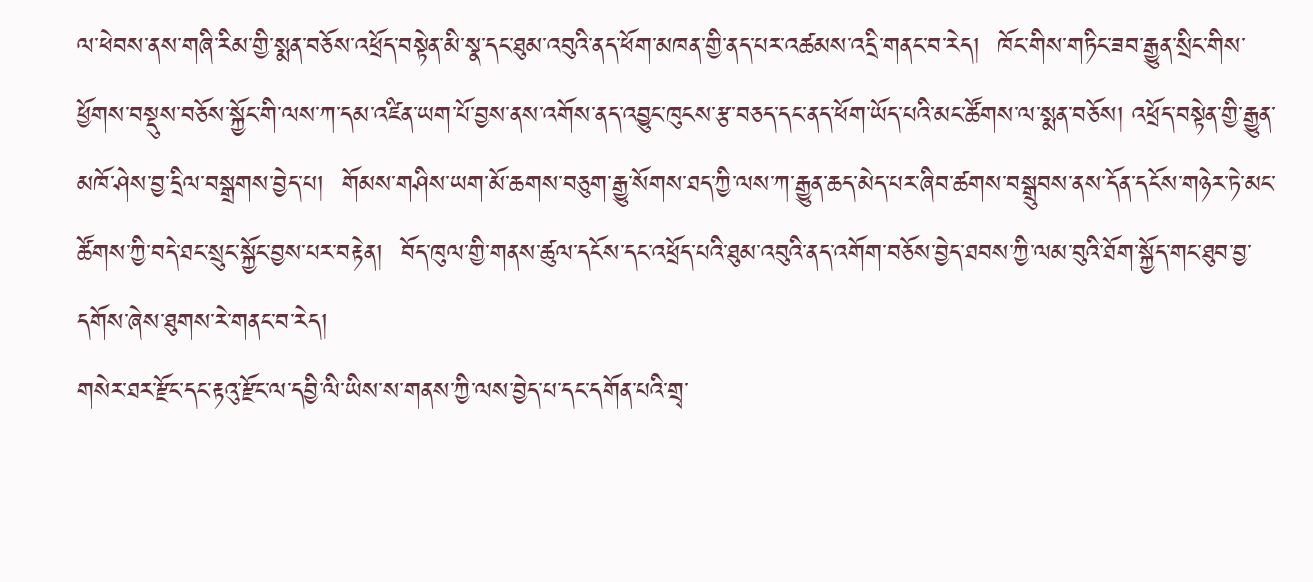ལ་ཕེབས་ནས་གཞི་རིམ་གྱི་སྨན་བཅོས་འཕྲོད་བསྟེན་མི་སྣ་དང་ཐུམ་འབུའི་ནད་ཕོག་མཁན་གྱི་ནད་པར་འཚམས་འདྲི་གནང་བ་རེད།  ཁོང་གིས་གཏིང་ཟབ་རྒྱུན་སྲིང་གིས་ཕྱོགས་བསྡུས་བཅོས་སྐྱོང་གི་ལས་ཀ་དམ་འཛིན་ཡག་པོ་བྱས་ནས་འགོས་ནད་འབྱུང་ཁུངས་རྩ་བཅད་དང་ནད་ཕོག་ཡོད་པའི་མང་ཚོགས་ལ་སྨན་བཅོས། འཕྲོད་བསྟེན་གྱི་རྒྱུན་མཁོ་ཤེས་བྱ་དྲིལ་བསྒྲགས་བྱེད་པ།  གོམས་གཤིས་ཡག་མོ་ཆགས་བཅུག་རྒྱུ་སོགས་ཐད་ཀྱི་ལས་ཀ་རྒྱུན་ཆད་མེད་པར་ཞིབ་ཚགས་བསྒྲུབས་ནས་དོན་དངོས་གཉེར་ཏེ་མང་ཚོགས་ཀྱི་བདེ་ཐང་སྲུང་སྐྱོང་བྱས་པར་བརྟེན།  བོད་ཁུལ་གྱི་གནས་ཚུལ་དངོས་དང་འཕྲོད་པའི་ཐུམ་འབུའི་ནད་འགོག་བཅོས་བྱེད་ཐབས་ཀྱི་ལམ་བུའི་ཐོག་སྐྱོད་གང་ཐུབ་བྱ་དགོས་ཞེས་ཐུགས་རེ་གནང་བ་རེད།
གསེར་ཐར་རྫོང་དང་རྟའུ་རྫོང་ལ་དབྱི་ལི་ཡིས་ས་གནས་ཀྱི་ལས་བྱེད་པ་དང་དགོན་པའི་གྲྭ་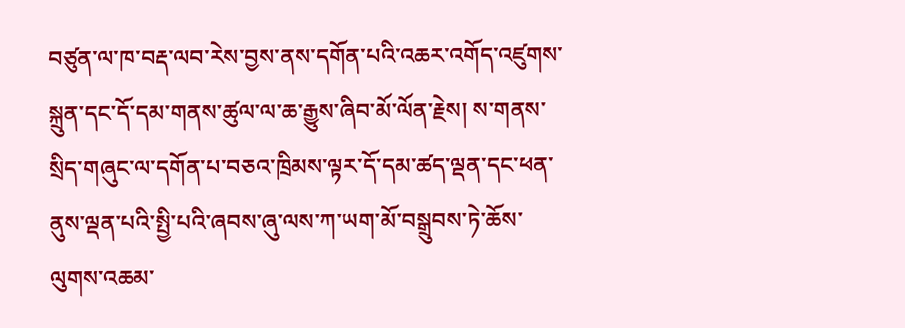བཙུན་ལ་ཁ་བརྡ་ལབ་རེས་བྱས་ནས་དགོན་པའི་འཆར་འགོད་འཛུགས་སྐྲུན་དང་དོ་དམ་གནས་ཚུལ་ལ་ཆ་རྒྱུས་ཞིབ་མོ་ལོན་རྗེས། ས་གནས་སྲིད་གཞུང་ལ་དགོན་པ་བཅའ་ཁྲིམས་ལྟར་དོ་དམ་ཚད་ལྡན་དང་ཕན་ནུས་ལྡན་པའི་སྤྱི་པའི་ཞབས་ཞུ་ལས་ཀ་ཡག་མོ་བསྒྲུབས་ཏེ་ཆོས་ལུགས་འཆམ་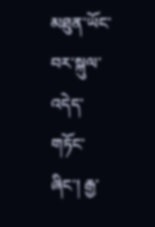མཐུན་ཡོང་བར་སྐུལ་འདེད་གཏོང་ཞིང་། རྒྱ་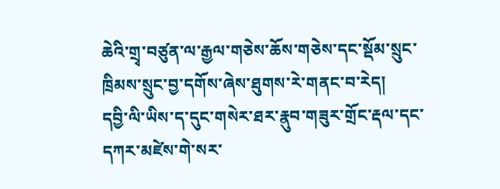ཆེའི་གྲྭ་བཙུན་ལ་རྒྱལ་གཅེས་ཆོས་གཅེས་དང་སྡོམ་སྲུང་ཁྲིམས་སྲུང་བྱ་དགོས་ཞེས་ཐུགས་རེ་གནང་བ་རེད།
དབྱི་ལི་ཡིས་ད་དུང་གསེར་ཐར་རྣུབ་གཟུར་གྲོང་རྡལ་དང་དཀར་མཛེས་གེ་སར་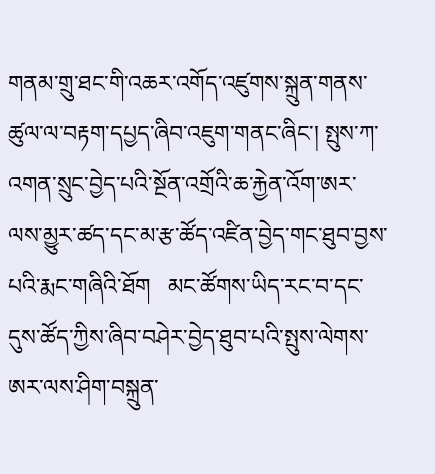གནམ་གྲུ་ཐང་གི་འཆར་འགོད་འཛུགས་སྐྲུན་གནས་ཚུལ་ལ་བརྟག་དཔྱད་ཞིབ་འཇུག་གནང་ཞིང་། སྤུས་ཀ་འགན་སྲུང་བྱེད་པའི་སྔོན་འགྲོའི་ཆ་རྐྱེན་འོག་ཨར་ལས་མྱུར་ཚད་དང་མ་རྩ་ཚོད་འཛིན་བྱེད་གང་ཐུབ་བྱས་པའི་རྨང་གཞིའི་ཐོག   མང་ཚོགས་ཡིད་རང་བ་དང་དུས་ཚོད་ཀྱིས་ཞིབ་བཤེར་བྱེད་ཐུབ་པའི་སྤུས་ལེགས་ཨར་ལས་ཤིག་བསྐྲུན་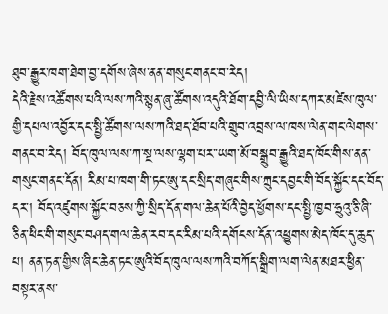ཐུབ་རྒྱུར་ཁག་ཐེག་བྱ་དགོས་ཞེས་ནན་གསུང་གནང་བ་རེད།
དེའི་རྗེས་འཚོགས་པའི་ལས་ཀའི་སྙན་ཞུ་ཚོགས་འདུའི་ཐོག་དབྱི་ལི་ཡིས་དཀར་མཛེས་ཁུལ་གྱི་དཔལ་འབྱོར་དང་སྤྱི་ཚོགས་ལས་ཀའི་ཐད་ཐོབ་པའི་གྲུབ་འབྲས་ལ་ཁས་ལེན་གང་ལེགས་གནང་བ་རེད། བོད་ཁུལ་ལས་ཀ་སྔ་ལས་ལྷག་པར་་ཡག་མོ་བསྒྲུབ་རྒྱུའི་ཐད་ཁོང་གིས་ནན་གསུང་གནང་དོན། རིམ་པ་ཁག་གི་ཏང་ཨུ་དང་སྲིད་གཞུང་གིས་ཀྲུང་དབྱང་གི་བོད་སྐྱོང་དང་བོད་དར་། བོད་འཛུགས་སྐྱོང་བཅས་ཀྱི་སྲིད་དོན་གལ་ཆེན་པོའི་བྱེད་ཕྱོགས་དང་སྤྱི་ཁྱབ་ཧྲུའུ་ཅི་ཞི་ཅིན་ཕིང་གི་གསུང་བཤད་གལ་ཆེན་རབ་དང་རིམ་པའི་དགོངས་དོན་འཕྱུགས་མེད་ཁོང་དུ་ཆུད་པ། ནན་ཏན་གྱིས་ཞིང་ཆེན་ཏང་ཨུའི་བོད་ཁུལ་ལས་ཀའི་བཀོད་སྒྲིག་ལག་ལེན་མཐར་ཕྱིན་བསྟར་ནས་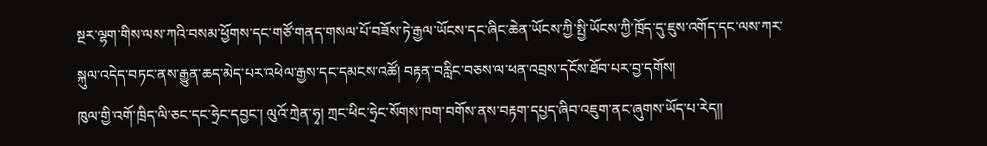སྔར་ལྷག་གིས་ལས་ཀའི་བསམ་ཕྱོགས་དང་གཙོ་གནད་གསལ་པོ་བཟོས་ཏེ་རྒྱལ་ཡོངས་དང་ཞིང་ཆེན་ཡོངས་ཀྱི་སྤྱི་ཡོངས་ཀྱི་ཁྲོད་དུ་ཇུས་འགོད་དང་ལས་ཀར་སྐུལ་འདེད་བཏང་ནས་རྒྱུན་ཆད་མེད་པར་འཕེལ་རྒྱས་དང་དམངས་འཚོ། བརྟན་བརླིང་བཅས་ལ་ཕན་འབྲས་དངོས་ཐོབ་པར་བྱ་དགོས།
ཁུལ་གྱི་འགོ་ཁྲིད་ལི་ཅང་དང་ཧྲེང་དབྱང་། ལུའོ་ཀྲེན་ཧྭ། ཀྲང་ཕིང་ཧྲེང་སོགས་ཁག་བགོས་ནས་བརྟག་དཔྱད་ཞིབ་འཇུག་ནང་ཞུགས་ཡོད་པ་རེད།།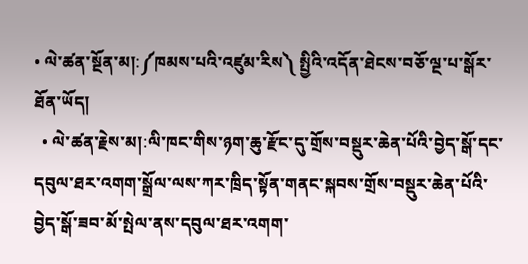• ལེ་ཚན་སྔོན་མ།:༼ཁམས་པའི་འཛུམ་རིས༽ སྤྱིའི་འདོན་ཐེངས་བཅོ་ལྔ་པ་སྒོར་ཐོན་ཡོད།
  • ལེ་ཚན་རྗེས་མ།:ལི་ཁང་གིས་ཉག་ཆུ་རྫོང་དུ་གྲོས་བསྡུར་ཆེན་པོའི་བྱེད་སྒོ་དང་དབུལ་ཐར་འགག་སྒྲོལ་ལས་ཀར་ཁྲིད་སྟོན་གནང་སྐབས་གྲོས་བསྡུར་ཆེན་པོའི་བྱེད་སྒོ་ཟབ་མོ་སྤེལ་ནས་དབུལ་ཐར་འགག་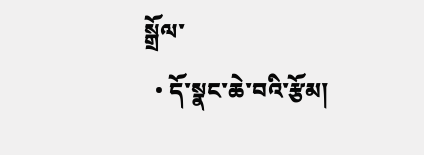སྒྲོལ་
  • དོ་སྣང་ཆེ་བའི་རྩོམ།